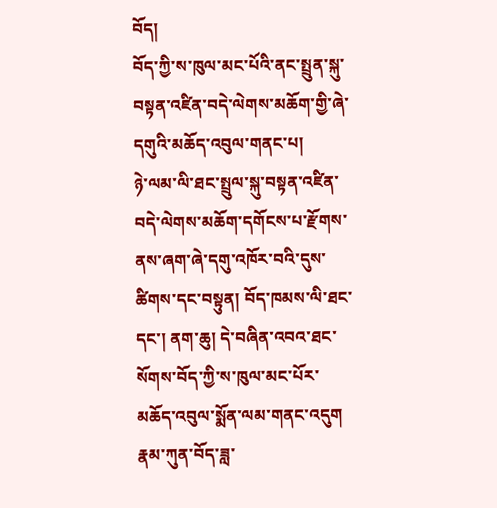བོད།
བོད་ཀྱི་ས་ཁུལ་མང་པོའི་ནང་སྤྲུན་སྐུ་བསྟན་འཛིན་བདེ་ལེགས་མཆོག་གྱི་ཞེ་དགུའི་མཆོད་འབུལ་གནང་པ།
ཉེ་ལམ་ལི་ཐང་སྤྲུལ་སྐུ་བསྟན་འཛིན་བདེ་ལེགས་མཆོག་དགོངས་པ་རྫོགས་ནས་ཞག་ཞེ་དགུ་འཁོར་བའི་དུས་ཚིགས་དང་བསྟུན། བོད་ཁམས་ལི་ཐང་དང་། ནག་ཆུ། དེ་བཞིན་འབའ་ཐང་སོགས་བོད་ཀྱི་ས་ཁུལ་མང་པོར་མཆོད་འབུལ་སྨོན་ལམ་གནང་འདུག རྣམ་ཀུན་བོད་ཟླ་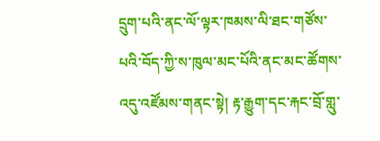དྲུག་པའི་ནང་ལོ་ལྟར་ཁམས་ལི་ཐང་གཙོས་པའི་བོད་ཀྱི་ས་ཁུལ་མང་པོའི་ནང་མང་ཚོགས་འདུ་འཛོམས་གནང་སྟེ། རྟ་རྒྱུག་དང་རྐང་བྲོ་གླུ་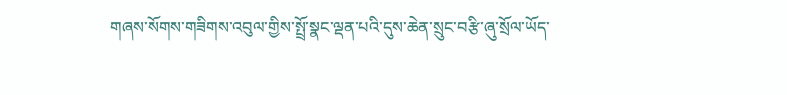གཞས་སོགས་གཟིགས་འབུལ་གྱིས་སྤྲོ་སྣང་ལྡན་པའི་དུས་ཆེན་སྲུང་བརྩི་ཞུ་སྲོལ་ཡོད་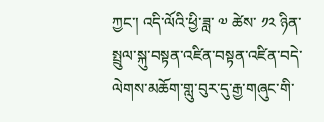ཀྱང་། འདི་ལོའི་ཕྱི་ཟླ་ ༧ ཚེས་ ༡༢ ཉིན་སྤྲུལ་སྐུ་བསྟན་འཛིན་བསྟན་འཛིན་བདེ་ལེགས་མཆོག་གླུ་བུར་དུ་རྒྱ་གཞུང་གི་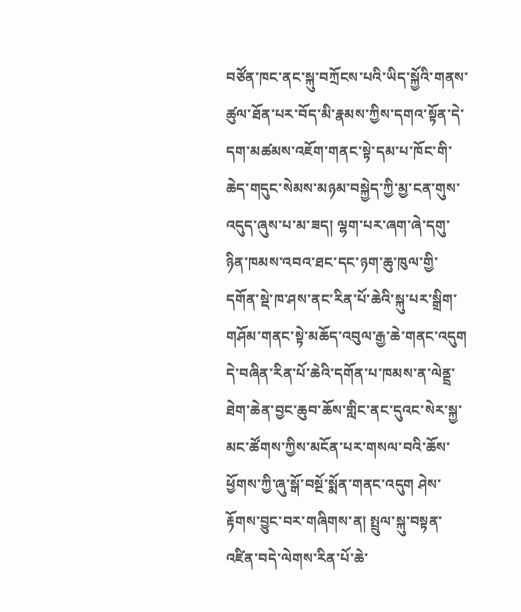བཙོན་ཁང་ནང་སྐུ་བཀྲོངས་པའི་ཡིད་སྐྱོའི་གནས་ཚུལ་ཐོན་པར་བོད་མི་རྣམས་ཀྱིས་དགའ་སྟོན་དེ་དག་མཚམས་འཇོག་གནང་སྟེ་དམ་པ་ཁོང་གི་ཆེད་གདུང་སེམས་མཉམ་བསྐྱེད་ཀྱི་མྱ་ངན་གུས་འདུད་ཞུས་པ་མ་ཟད། ལྷག་པར་ཞག་ཞེ་དགུ་ཉིན་ཁམས་འབའ་ཐང་དང་ཉག་ཆུ་ཁུལ་གྱི་དགོན་སྡེ་ཁ་ཤས་ནང་རིན་པོ་ཆེའི་སྐུ་པར་སྒྲིག་གཤོམ་གནང་སྟེ་མཆོད་འབུལ་རྒྱ་ཆེ་གནང་འདུག དེ་བཞིན་རིན་པོ་ཆེའི་དགོན་པ་ཁམས་ན་ལེནྡྲ་ཐེག་ཆེན་བྱང་ཆུབ་ཆོས་གླིང་ནང་དུའང་སེར་སྐྱ་མང་ཚོགས་ཀྱིས་མངོན་པར་གསལ་བའི་ཆོས་ཕྱོགས་ཀྱི་ཞུ་སྒོ་བསྔོ་སྨོན་གནང་འདུག ཤེས་རྟོགས་བྱུང་བར་གཞིགས་ན། སྤྲུལ་སྐུ་བསྟན་འཛིན་བདེ་ལེགས་རིན་པོ་ཆེ་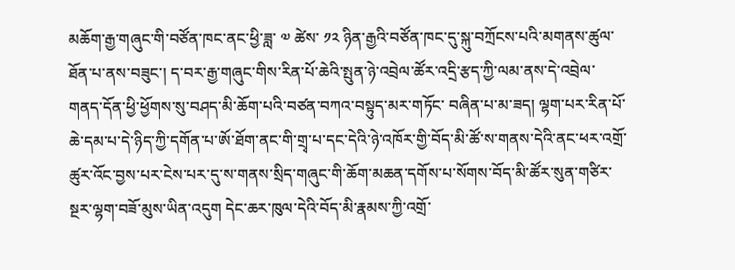མཆོག་རྒྱ་གཞུང་གི་བཙོན་ཁང་ནང་ཕྱི་ཟླ་ ༧ ཚེས་ ༡༢ ཉིན་རྒྱའི་བཙོན་ཁང་དུ་སྐུ་བཀྲོངས་པའི་མགནས་ཚུལ་ཐོན་པ་ནས་བཟུང་། ད་བར་རྒྱ་གཞུང་གིས་རིན་པོ་ཆེའི་སྤུན་ཉེ་འབྲེལ་ཚོར་འདྲི་རྩད་ཀྱི་ལམ་ནས་དེ་འབྲེལ་གནད་དོན་ཕྱི་ཕྱོགས་སུ་བཤད་མི་ཆོག་པའི་བཙན་བཀའ་བསྟུད་མར་གཏོང་ བཞིན་པ་མ་ཟད། ལྷག་པར་རིན་པོ་ཆེ་དམ་པ་དེ་ཉིད་ཀྱི་དགོན་པ་ཨོ་ཐོག་ནང་གི་གྲྭ་པ་དང་དེའི་ཉེ་འཁོར་གྱི་བོད་མི་ཚོ་ས་གནས་དེའི་ནང་ཕར་འགྲོ་ཚུར་འོང་བྱས་པར་ངེས་པར་དུ་ས་གནས་སྲིད་གཞུང་གི་ཆོག་མཆན་དགོས་པ་སོགས་བོད་མི་ཚོར་སུན་གཙིར་སྔར་ལྷག་བཟོ་མུས་ཡིན་འདུག དེང་ཆར་ཁུལ་དེའི་བོད་མི་རྣམས་ཀྱི་འགྲོ་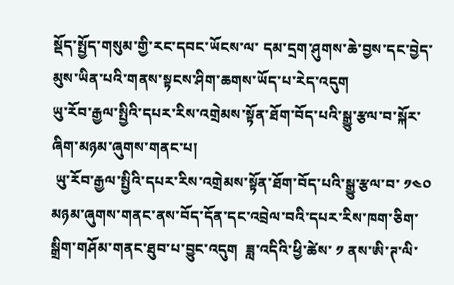སྡོད་སྤྱོད་གསུམ་གྱི་རང་དབང་ཡོངས་ལ་ དམ་དྲག་ཤུགས་ཆེ་བྱས་དང་བྱེད་མུས་ཡིན་པའི་གནས་སྟངས་ཤིག་ཆགས་ཡོད་པ་རེད་འདུག
ཡུ་རོབ་རྒྱལ་སྤྱིའི་དཔར་རིས་འགྲེམས་སྟོན་ཐོག་བོད་པའི་སྒྱུ་རྩལ་བ་སྐོར་ཞིག་མཉམ་ཞུགས་གནང་པ།
 ཡུ་རོབ་རྒྱལ་སྤྱིའི་དཔར་རིས་འགྲེམས་སྟོན་ཐོག་བོད་པའི་སྒྱུ་རྩལ་བ་ ༡༤༠ མཉམ་ཞུགས་གནང་ནས་བོད་དོན་དང་འབྲེལ་བའི་དཔར་རིས་ཁག་ཅིག་སྒྲིག་གཤོམ་གནང་ཐུབ་པ་བྱུང་འདུག  ཟླ་འདིའི་ཕྱི་ཚེས་ ༡ ནས་ཨི་ཊ་ལི་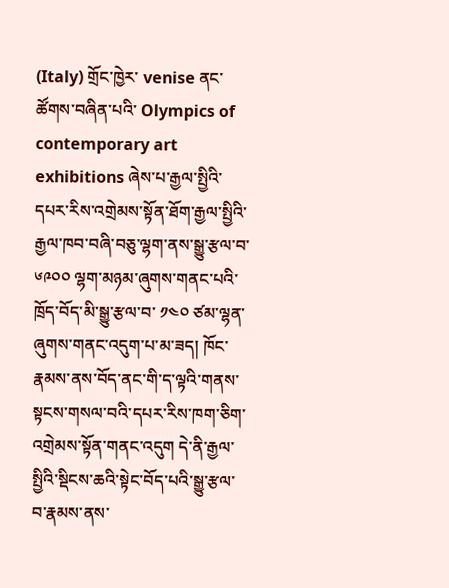(Italy) གྲོང་ཁྱེར་ venise ནང་ཚོགས་བཞིན་པའི་ Olympics of contemporary art exhibitions ཞེས་པ་རྒྱལ་སྤྱིའི་དཔར་རིས་འགྲེམས་སྟོན་ཐོག་རྒྱལ་སྤྱིའི་རྒྱལ་ཁབ་བཞི་བཅུ་ལྷག་ནས་སྒྱུ་རྩལ་བ་ ༦༩༠༠ ལྷག་མཉམ་ཞུགས་གནང་པའི་ཁྲོད་བོད་མི་སྒྱུ་རྩལ་བ་ ༡༤༠ ཙམ་ལྷན་ཞུགས་གནང་འདུག་པ་མ་ཟད། ཁོང་རྣམས་ནས་བོད་ནང་གི་ད་ལྟའི་གནས་སྟངས་གསལ་བའི་དཔར་རིས་ཁག་ཅིག་འགྲེམས་སྟོན་གནང་འདུག དེ་ནི་རྒྱལ་སྤྱིའི་སྡིངས་ཆའི་སྟེང་བོད་པའི་སྒྱུ་རྩལ་བ་རྣམས་ནས་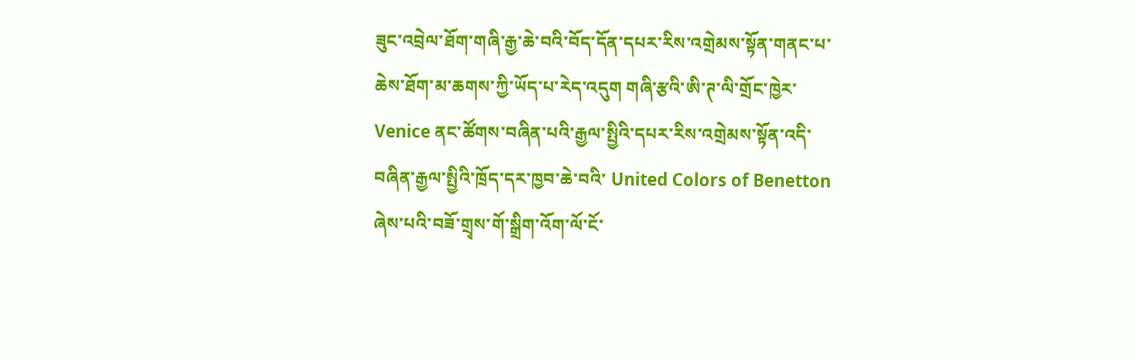ཟུང་འབྲེལ་ཐོག་གཞི་རྒྱ་ཆེ་བའི་བོད་དོན་དཔར་རིས་འགྲེམས་སྟོན་གནང་པ་ཆེས་ཐོག་མ་ཆགས་ཀྱི་ཡོད་པ་རེད་འདུག གཞི་རྩའི་ཨི་ཊ་ལི་གྲོང་ཁྱེར་ Venice ནང་ཚོགས་བཞིན་པའི་རྒྱལ་སྤྱིའི་དཔར་རིས་འགྲེམས་སྟོན་འདི་བཞིན་རྒྱལ་སྤྱིའི་ཁྲོད་དར་ཁྱབ་ཆེ་བའི་ United Colors of Benetton ཞེས་པའི་བཟོ་གྲྭས་གོ་སྒྲིག་འོག་ལོ་ངོ་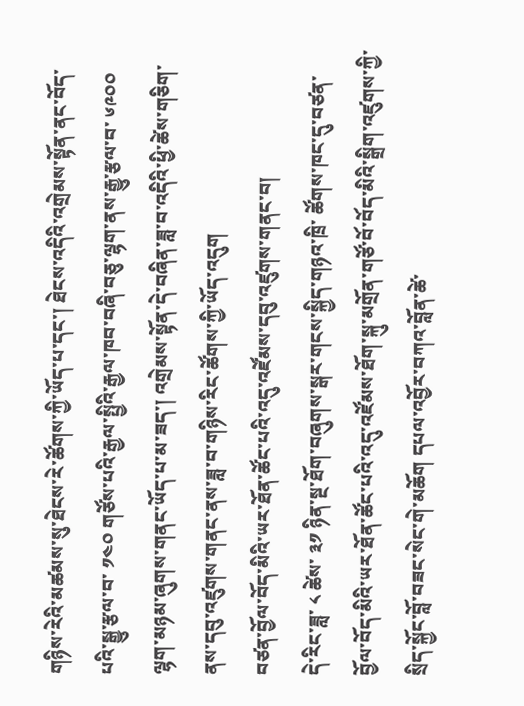གཉིས་རེའི་མཚམས་སུ་ཐེངས་རེ་ཚོགས་ཀྱི་ཡོད་པ་དང་། ཐེངས་འདིའི་འགྲེམས་སྟོན་ནང་བོད་པའི་སྒྱུ་རྩལ་བ་ ༡༤༠ གཙོས་པའི་རྒྱལ་སྤྱིའི་རྒྱལ་ཁབ་བཞི་བཅུ་ལྷག་ནས་རྒྱུ་རྩལ་བ་ ༦༩༠༠ ལྷག་མཉམ་ཞུགས་གནང་ཡོད་པ་མ་ཟད་། འགྲེམས་སྟོན་དེ་བཞིན་ཟླ་བ་འདིའི་ཕྱི་ཚེས་གཅིག་ནས་དབུ་འཛུགས་གནང་ནས་ཟླ་བ་གཉིས་རིང་ཚོགས་ཀྱི་ཡོད་འདུག
བཙན་བྱོལ་བོད་མིའི་ཡར་ཐོན་ཚོང་པའི་འདུ་འཛོམས་དབུ་འཛུགས་གནང་བ།
དེ་རིང་ཟླ་ ༨ ཚེས་ ༣༡ ཉིན་སྔ་ཐོག་བཞུགས་སྒར་གངས་སྐྱིད་གཉའ་ཁྲི་ ཚོགས་ཁང་དུ་བཙན་བྱོལ་བོད་མིའི་ཡར་ཐོན་ཚོང་པའི་འདུ་འཛོམས་ཐོག་སྐུ་མགྲོན་གཙོ་བོ་བོད་མིའི་སྒྲིག་འཛུགས་ཀྱི་སྲིད་སྐྱོང་བློ་བཟང་སེང་གེ་མཆོག དཔལ་འབྱོར་བཀའ་བློན་ཚེ་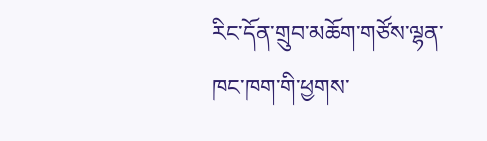རིང་དོན་གྲུབ་མཆོག་གཙོས་ལྷན་ཁང་ཁག་གི་ཕྱགས་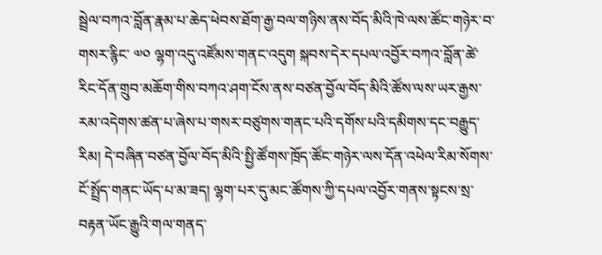སྦྲེལ་བཀའ་བློན་རྣམ་པ་ཆེད་ཕེབས་ཐོག་རྒྱ་བལ་གཉིས་ནས་བོད་མིའི་ཁེ་ལས་ཚོང་གཉེར་བ་གསར་རྙིང་ ༧༠ ལྷག་འདུ་འཛོམས་གནང་འདུག སྐབས་དེར་དཔལ་འབྱོར་བཀའ་བློན་ཚེ་རིང་དོན་གྲུབ་མཆོག་གིས་བཀའ་ཤག་ངོས་ནས་བཙན་བྱོལ་བོད་མིའི་ཚོས་ལས་ཡར་རྒྱས་རམ་འདེགས་ཚན་པ་ཞེས་པ་གསར་བཙུགས་གནང་པའི་དགོས་པའི་དམིགས་དང་བརྒྱུད་རིམ། དེ་བཞིན་བཙན་བྱོལ་བོད་མིའི་སྤྱི་ཚོགས་ཁྲོད་ཚོང་གཉེར་ལས་དོན་འཕེལ་རིམ་སོགས་ངོ་སྤྲོད་གནང་ཡོད་པ་མ་ཟད། ལྷག་པར་དུ་མང་ཚོགས་ཀྱི་དཔལ་འབྱོར་གནས་སྟངས་སྲ་བརྟན་ཡོང་རྒྱུའི་གལ་གནད་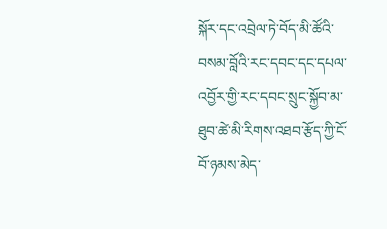སྐོར་དང་འབྲེལ་ཏེ་བོད་མི་ཚོའི་བསམ་བློའི་རང་དབང་དང་དཔལ་འབྱོར་གྱི་རང་དབང་སྲུང་སྐྱོབ་མ་ཐུབ་ཚེ་མི་རིགས་འཐབ་རྩོད་ཀྱི་ངོ་བོ་ཉམས་མེད་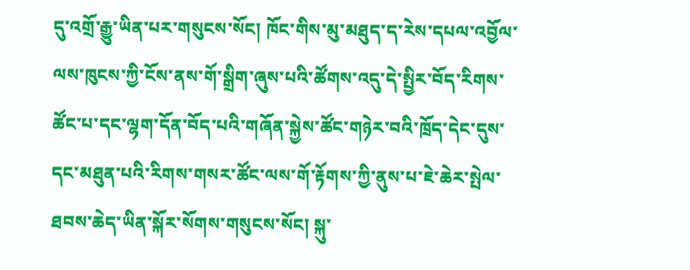དུ་འགྲོ་རྒྱུ་ཡིན་པར་གསུངས་སོང། ཁོང་གིས་མུ་མཐུད་ད་རེས་དཔལ་འབྱོལ་ལས་ཁུངས་ཀྱི་ངོས་ནས་གོ་སྒྲིག་ཞུས་པའི་ཚོགས་འདུ་དེ་སྤྱིར་བོད་རིགས་ཚོང་པ་དང་ལྷག་དོན་བོད་པའི་གཞོན་སྐྱེས་ཚོང་གཉེར་བའི་ཁྲོད་དེང་དུས་དང་མཐུན་པའི་རིགས་གསར་ཚོང་ལས་གོ་རྟོགས་ཀྱི་ནུས་པ་ཇེ་ཆེར་སྤེལ་ཐབས་ཆེད་ཡིན་སྐོར་སོགས་གསུངས་སོང། སྐུ་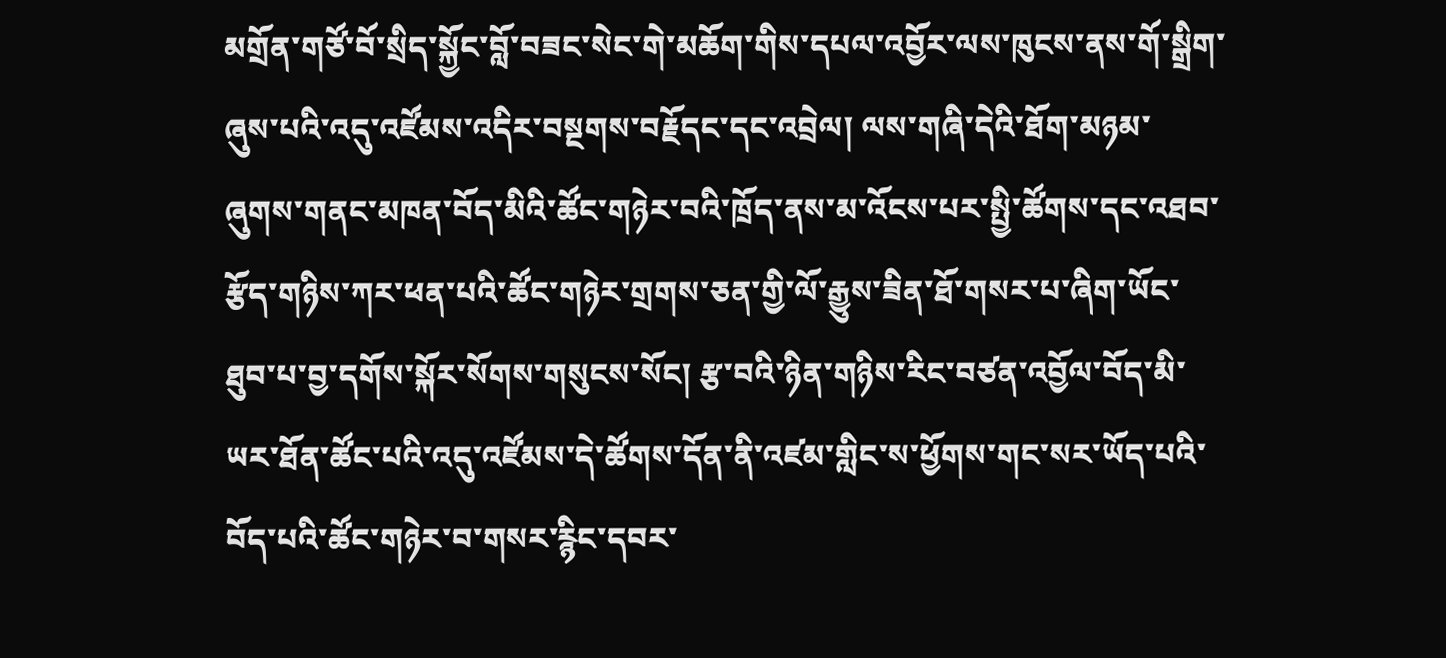མགྲོན་གཙོ་བོ་སྲིད་སྐྱོང་བློ་བཟང་སེང་གེ་མཆོག་གིས་དཔལ་འབྱོར་ལས་ཁུངས་ནས་གོ་སྒྲིག་ཞུས་པའི་འདུ་འཛོམས་འདིར་བསྔགས་བརྗོདང་དང་འབྲེལ། ལས་གཞི་དེའི་ཐོག་མཉམ་ཞུགས་གནང་མཁན་བོད་མིའི་ཚོང་གཉེར་བའི་ཁྲོད་ནས་མ་འོངས་པར་སྤྱི་ཚོགས་དང་འཐབ་རྩོད་གཉིས་ཀར་ཕན་པའི་ཚོང་གཉེར་གྲགས་ཅན་གྱི་ལོ་རྒྱུས་ཟིན་ཐོ་གསར་པ་ཞིག་ཡོང་ཐུབ་པ་བྱ་དགོས་སྐོར་སོགས་གསུངས་སོང། རྩ་བའི་ཉིན་གཉིས་རིང་བཙན་འབྱོལ་བོད་མི་ཡར་ཐོན་ཚོང་པའི་འདུ་འཛོམས་དེ་ཚོགས་དོན་ནི་འཛམ་གླིང་ས་ཕྱོགས་གང་སར་ཡོད་པའི་བོད་པའི་ཚོང་གཉེར་བ་གསར་རྙིང་དབར་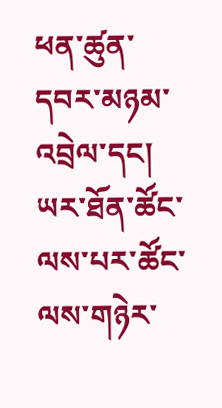ཕན་ཚུན་དབར་མཉམ་འབྲེལ་དང། ཡར་ཐོན་ཚོང་ལས་པར་ཚོང་ལས་གཉེར་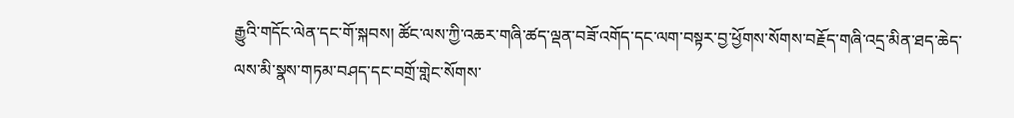རྒྱུའི་གདོང་ལེན་དང་གོ་སྐབས། ཚོང་ལས་ཀྱི་འཆར་གཞི་ཚད་ལྡན་བཟོ་འགོད་དང་ལག་བསྟར་བྱ་ཕྱོགས་སོགས་བརྗོད་གཞི་འདྲ་མིན་ཐད་ཆེད་ལས་མི་སྣས་གཏམ་བཤད་དང་བགྲོ་གླེང་སོགས་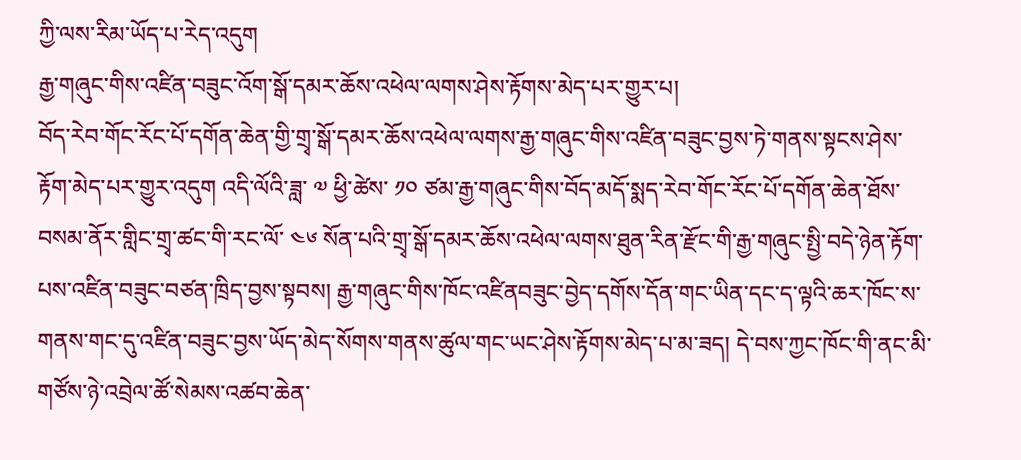ཀྱི་ལས་རིམ་ཡོད་པ་རེད་འདུག
རྒྱ་གཞུང་གིས་འཛིན་བཟུང་འོག་སྒོ་དམར་ཆོས་འཕེལ་ལགས་ཤེས་རྟོགས་མེད་པར་གྱུར་པ།
བོད་རེབ་གོང་རོང་པོ་དགོན་ཆེན་གྱི་གྲྭ་སྒོ་དམར་ཆོས་འཕེལ་ལགས་རྒྱ་གཞུང་གིས་འཛིན་བཟུང་བྱས་ཏེ་གནས་སྟངས་ཤེས་རྟོག་མེད་པར་གྱུར་འདུག འདི་ལོའི་ཟླ་ ༧ ཕྱི་ཚེས་ ༡༠ ཙམ་རྒྱ་གཞུང་གིས་བོད་མདོ་སྨད་རེབ་གོང་རོང་པོ་དགོན་ཆེན་ཐོས་བསམ་ནོར་གླིང་གྲྭ་ཚང་གི་རང་ལོ་ ༤༦ སོན་པའི་གྲྭ་སྒོ་དམར་ཆོས་འཕེལ་ལགས་ཐུན་རིན་རྫོང་གི་རྒྱ་གཞུང་སྤྱི་བདེ་ཉེན་རྟོག་པས་འཛིན་བཟུང་བཙན་ཁྲིད་བྱས་སྟབས། རྒྱ་གཞུང་གིས་ཁོང་འཛིནབཟུང་བྱེད་དགོས་དོན་གང་ཡིན་དང་ད་ལྟའི་ཆར་ཁོང་ས་གནས་གང་དུ་འཛིན་བཟུང་བྱས་ཡོད་མེད་སོགས་གནས་ཚུལ་གང་ཡང་ཤེས་རྟོགས་མེད་པ་མ་ཟད། དེ་བས་ཀྱང་ཁོང་གི་ནང་མི་གཙོས་ཉེ་འབྲེལ་ཚོ་སེམས་འཚབ་ཆེན་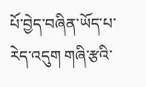པོ་བྱེད་བཞིན་ཡོད་པ་རེད་འདུག གཞི་རྩའི་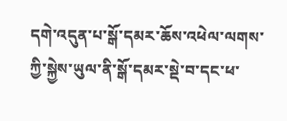དགེ་འདུན་པ་སྒོ་དམར་ཆོས་འཕེལ་ལགས་ཀྱི་སྐྱེས་ཡུལ་ནི་སྒོ་དམར་སྡེ་བ་དང་ཕ་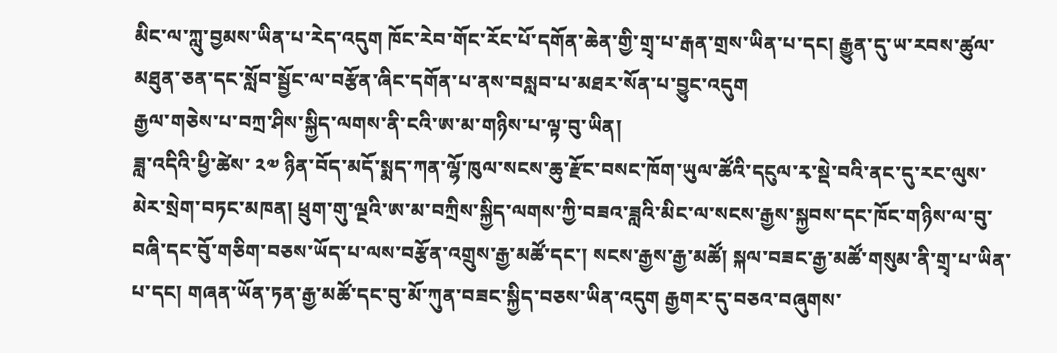མིང་ལ་ཀླུ་བྱམས་ཡིན་པ་རེད་འདུག ཁོང་རེབ་གོང་རོང་པོ་དགོན་ཆེན་གྱི་གྲྭ་པ་རྒན་གྲས་ཡིན་པ་དང། རྒྱུན་དུ་ཡ་རབས་ཚུལ་མཐུན་ཅན་དང་སློབ་སྦྱོང་ལ་བརྩོན་ཞིང་དགོན་པ་ནས་བསླབ་པ་མཐར་སོན་པ་བྱུང་འདུག
རྒྱལ་གཅེས་པ་བཀྲ་ཤིས་སྐྱིད་ལགས་ནི་ངའི་ཨ་མ་གཉིས་པ་ལྟ་བུ་ཡིན།
ཟླ་འདིའི་ཕྱི་ཚེས་ ༢༧ ཉིན་བོད་མདོ་སྨད་ཀན་ལྷོ་ཁུལ་སངས་ཆུ་རྫོང་བསང་ཁོག་ཡུལ་ཚོའི་དངུལ་རྭ་སྡེ་བའི་ནང་དུ་རང་ལུས་མེར་སྲེག་བཏང་མཁན། ཕྲུག་གུ་ལྔའི་ཨ་མ་བཀྲིས་སྐྱིད་ལགས་ཀྱི་བཟའ་ཟླའི་མིང་ལ་སངས་རྒྱས་སྐྱབས་དང་ཁོང་གཉིས་ལ་བུ་བཞི་དང་བོུ་གཅིག་བཅས་ཡོད་པ་ལས་བརྩོན་འགྲུས་རྒྱ་མཚོ་དང་། སངས་རྒྱས་རྒྱ་མཚོ། སྐལ་བཟང་རྒྱ་མཚོ་གསུམ་ནི་གྲྭ་པ་ཡིན་པ་དང། གཞན་ཡོན་ཏན་རྒྱ་མཚོ་དང་བུ་མོ་ཀུན་བཟང་སྐྱིད་བཅས་ཡིན་འདུག རྒྱགར་དུ་བཅའ་བཞུགས་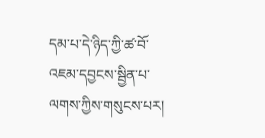དམ་པ་དེ་ཉིད་ཀྱི་ཚ་བོ་འཇམ་དབྱངས་སྦྱིན་པ་ལགས་ཀྱིས་གསུངས་པར།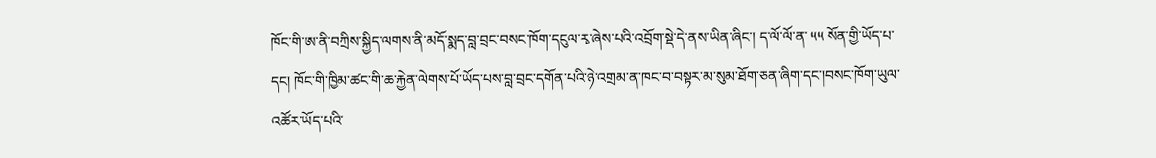ཁོང་གི་ཨ་ནི་བཀྲིས་སྐྱིད་ལགས་ནི་མདོ་སྨད་བླ་བྲང་བསང་ཁོག་དངུལ་རྭ་ཞེས་པའི་འབྲོག་སྡེ་དེ་ནས་ཡིན་ཞིང་། ད་ལོ་ལོ་ན་ ༥༥ སོན་གྱི་ཡོད་པ་དང། ཁོང་གི་ཁྱིམ་ཚང་གི་ཆ་རྐྱེན་ལེགས་པོ་ཡོད་པས་བླ་བྲང་དགོན་པའི་ཉེ་འགྲམ་ན་ཁང་བ་བསྟར་མ་སུམ་ཐོག་ཅན་ཞིག་དང་།བསང་ཁོག་ཡུལ་འཚོར་ཡོད་པའི་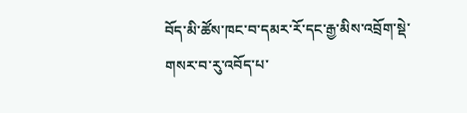བོད་མི་ཚོས་ཁང་བ་དམར་རོ་དང་རྒྱ་མིས་འབྲོག་སྡེ་གསར་བ་རུ་འབོད་པ་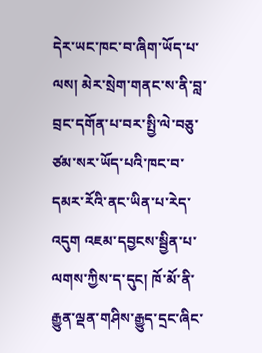དེར་ཡང་ཁང་བ་ཞིག་ཡོད་པ་ལས། མེར་སྲེག་གནང་ས་ནི་བླ་བྲང་དགོན་པ་བར་སྤྱི་ལེ་བཅུ་ཙམ་སར་ཡོད་པའི་ཁང་བ་དམར་རོའི་ནང་ཡིན་པ་རེད་འདུག འཇམ་དབྱངས་སྦྱིན་པ་ལགས་ཀྱིས་ད་དུང། ཁོ་མོ་ནི་རྒྱུན་ལྡན་གཤིས་རྒྱུད་དྲང་ཞིང་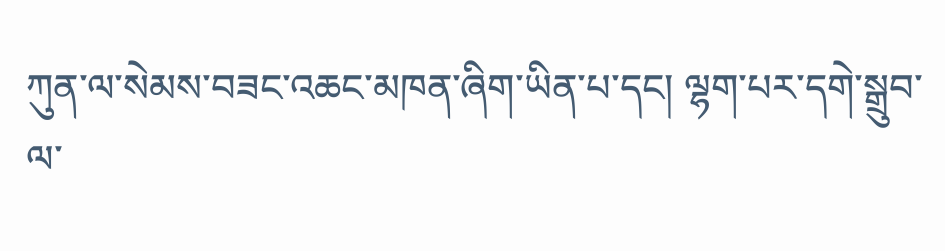ཀུན་ལ་སེམས་བཟང་འཆང་མཁན་ཞིག་ཡིན་པ་དང། ལྷག་པར་དགེ་སྒྲུབ་ལ་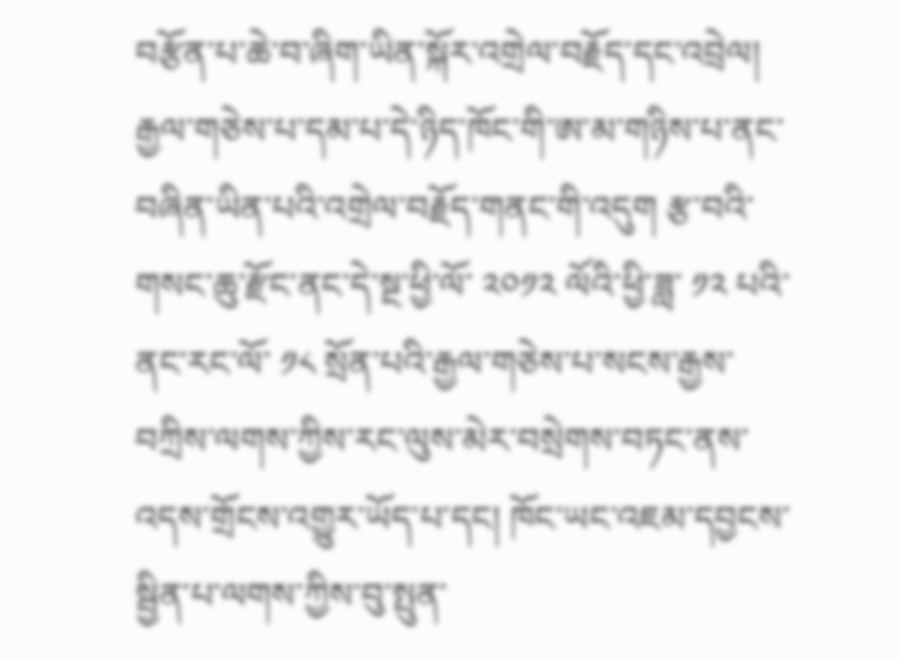བརྩོན་པ་ཆེ་བ་ཞིག་ཡིན་སྐོར་འགྲེལ་བརྗོད་དང་འབྲེལ། རྒྱལ་གཅེས་པ་དམ་པ་དེ་ཉིད་ཁོང་གི་ཨ་མ་གཉིས་པ་ནང་བཞིན་ཡིན་པའི་འགྲེལ་བརྗོད་གནང་གི་འདུག རྩ་བའི་གསང་ཆུ་རྫོང་ནང་དེ་སྔ་ཕྱི་ལོ་ ༢༠༡༢ ལོའི་ཕྱི་ཟླ་ ༡༢ པའི་ནང་རང་ལོ་ ༡༨ སྲོན་པའི་རྒྱལ་གཅེས་པ་སངས་རྒྱས་བཀྲིས་ལགས་ཀྱིས་རང་ལུས་མེར་བསྲེགས་བཏང་ནས་འདས་གྲོངས་འགྱུར་ཡོད་པ་དང། ཁོང་ཡང་འཇམ་དབྱངས་སྦྱིན་པ་ལགས་ཀྱིས་བུ་སྤུན་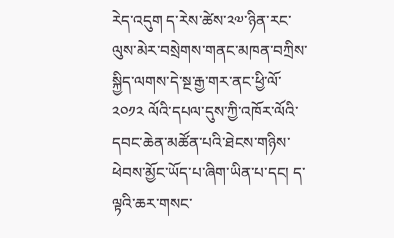རེད་འདུག ད་རེས་ཚེས་༢༧་ཉིན་རང་ལུས་མེར་བསྲེགས་གནང་མཁན་བཀྲིས་སྐྱིད་ལགས་དེ་སྔ་རྒྱ་གར་ནང་ཕྱི་ལོ་ ༢༠༡༢ ལོའི་དཔལ་དུས་ཀྱི་འཁོར་ལོའི་དབང་ཆེན་མཚོན་པའི་ཐེངས་གཉིས་ཕེབས་མྱོང་ཡོད་པ་ཞིག་ཡིན་པ་དང། ད་ལྟའི་ཆར་གསང་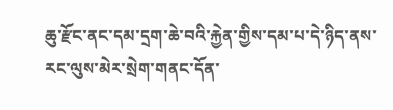ཆུ་རྫོང་ནང་དམ་དྲག་ཆེ་བའི་རྐྱེན་གྱིས་དམ་པ་དེ་ཉིད་ནས་རང་ལུས་མེར་སྲེག་གནང་དོན་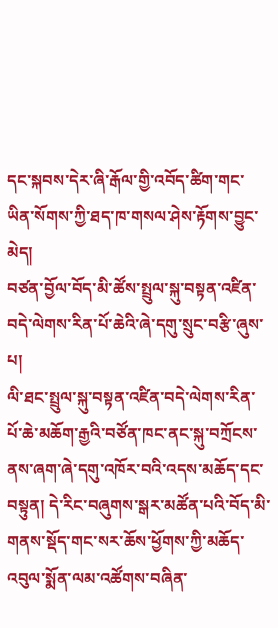དང་སྐབས་དེར་ཞི་རྒོལ་གྱི་འབོད་ཚིག་གང་ཡིན་སོགས་ཀྱི་ཐད་ཁ་གསལ་ཤེས་རྟོགས་བྱུང་མེད།
བཙན་བྱོལ་བོད་མི་ཚོས་སྤྲུལ་སྐུ་བསྟན་འཛིན་བདེ་ལེགས་རིན་པོ་ཆེའི་ཞེ་དགུ་སྲུང་བརྩི་ཞུས་པ།
ལི་ཐང་སྤྲུལ་སྐུ་བསྟན་འཛིན་བདེ་ལེགས་རིན་པོ་ཆེ་མཆོག་རྒྱའི་བཙོན་ཁང་ནང་སྐུ་བཀྲོངས་ནས་ཞག་ཞེ་དགུ་འཁོར་བའི་འདས་མཆོད་དང་བསྟུན། དེ་རིང་བཞུགས་སྒར་མཚོན་པའི་བོད་མི་གནས་སྡོད་གང་སར་ཆོས་ཕྱོགས་ཀྱི་མཆོད་འབུལ་སྨོན་ལམ་འཚོགས་བཞིན་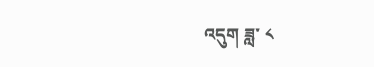འདུག ཟླ་ ༨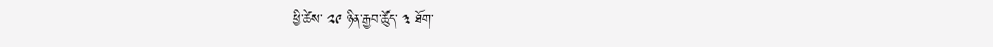ཕྱི་ཚེས་ ༢༩ ཉིན་རྒྱབ་ཚོུད་ ༣ ཐོག་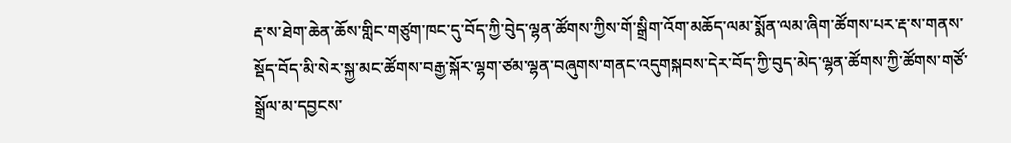རྡ་ས་ཐེག་ཆེན་ཆོས་གླིང་གཙུག་ཁང་དུ་བོད་ཀྱི་བེུད་ལྷན་ཚོགས་ཀྱིས་གོ་སྒྲིག་འོག་མཆོད་ལམ་སྨོན་ལམ་ཞིག་ཚོགས་པར་རྡ་ས་གནས་སྡོད་བོད་མི་སེར་སྐྱ་མང་ཚོགས་བརྒྱ་སྐོར་ལྷག་ཙམ་ལྷན་བཞུགས་གནང་འདུགསྐབས་དེར་བོད་ཀྱི་བུད་མེད་ལྷན་ཚོགས་ཀྱི་ཚོགས་གཙོ་སྒྲོལ་མ་དབྱངས་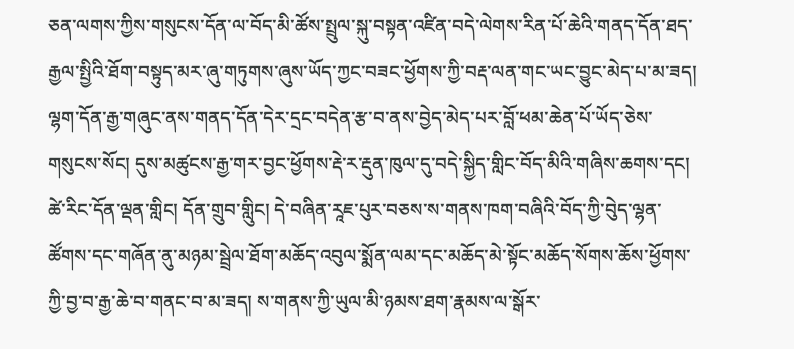ཅན་ལགས་ཀྱིས་གསུངས་དོན་ལ་བོད་མི་ཚོས་སྤྲུལ་སྐུ་བསྟན་འཛིན་བདེ་ལེགས་རིན་པོ་ཆེའི་གནད་དོན་ཐད་རྒྱལ་སྤྱིའི་ཐོག་བསྟུད་མར་ཞུ་གཏུགས་ཞུས་ཡོད་ཀྱང་བཟང་ཕྱོགས་ཀྱི་བརྡ་ལན་གང་ཡང་བྱུང་མེད་པ་མ་ཟད། ལྷག་དོན་རྒྱ་གཞུང་ནས་གནད་དོན་དེར་དྲང་བདེན་རྩ་བ་ནས་བྱེད་མེད་པར་བློ་ཕམ་ཆེན་པོ་ཡོད་ཅེས་གསུངས་སོང། དུས་མཚུངས་རྒྱ་གར་བྱང་ཕྱོགས་རྡེ་ར་རྡུན་ཁུལ་དུ་བདེ་སྐྱིད་གླིང་བོད་མིའི་གཞིས་ཆགས་དང། ཚེ་རིང་དོན་ལྡན་གླིང། དོན་གྲུབ་གླིུང། དེ་བཞིན་རཱཇ་པུར་བཅས་ས་གནས་ཁག་བཞིའི་བོད་ཀྱི་བེུད་ལྷན་ཚོགས་དང་གཞོན་ནུ་མཉམ་སྦྲེལ་ཐོག་མཆོད་འབུལ་སྨོན་ལམ་དང་མཆོད་མེ་སྟོང་མཆོད་སོགས་ཆོས་ཕྱོགས་ཀྱི་བྱ་བ་རྒྱ་ཆེ་བ་གནང་བ་མ་ཟད། ས་གནས་ཀྱི་ཡུལ་མི་ཉམས་ཐག་རྣམས་ལ་སྒོར་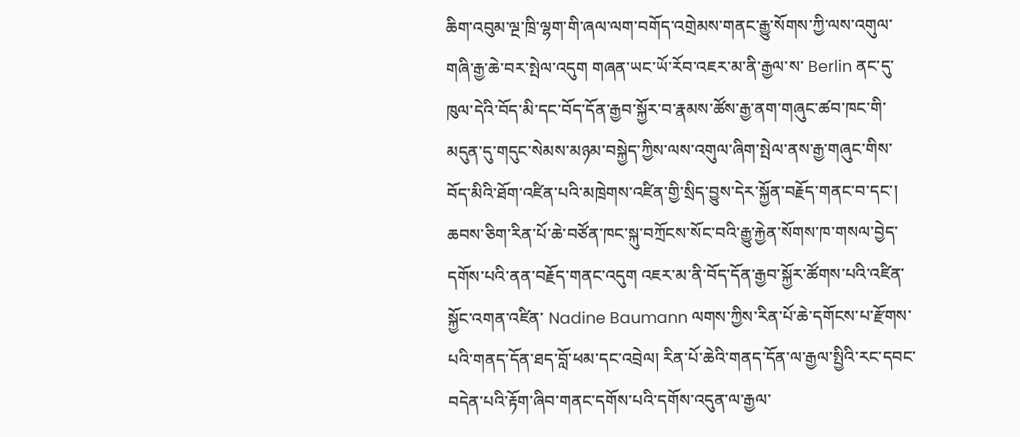ཆིག་འབུམ་ལྔ་ཁྲི་ལྷག་གི་ཞལ་ལག་བགོད་འགྲེམས་གནང་རྒྱུ་སོགས་ཀྱི་ལས་འགུལ་གཞི་རྒྱ་ཆེ་བར་སྤེལ་འདུག གཞན་ཡང་ཡོ་རོབ་འཇར་མ་ནི་རྒྱལ་ས་ Berlin ནང་དུ་ཁུལ་དེའི་བོད་མི་དང་བོད་དོན་རྒྱབ་སྐྱོར་བ་རྣམས་ཚོས་རྒྱ་ནག་གཞུང་ཚབ་ཁང་གི་མདུན་དུ་གདུང་སེམས་མཉམ་བསྐྱེད་ཀྱིས་ལས་འགུལ་ཞིག་སྤེལ་ནས་རྒྱ་གཞུང་གིས་བོད་མིའི་ཐོག་འཛིན་པའི་མཁྲེགས་འཛིན་གྱི་སྲིད་བྱུས་དེར་སྐྱོན་བརྗོད་གནང་བ་དང་། ཆབས་ཅིག་རིན་པོ་ཆེ་བཙོན་ཁང་སྐུ་བཀྲོངས་སོང་བའི་རྒྱུ་རྐྱེན་སོགས་ཁ་གསལ་བྱེད་དགོས་པའི་ནན་བརྗོད་གནང་འདུག འཇར་མ་ནི་བོད་དོན་རྒྱབ་སྐྱོར་ཚོགས་པའི་འཛིན་སྐྱོང་འགན་འཛིན་ Nadine Baumann ལགས་ཀྱིས་རིན་པོ་ཆེ་དགོངས་པ་རྫོགས་པའི་གནད་དོན་ཐད་བློ་ཕམ་དང་འབྲེལ། རིན་པོ་ཆེའི་གནད་དོན་ལ་རྒྱལ་སྤྱིའི་རང་དབང་བདེན་པའི་རྟོག་ཞིབ་གནང་དགོས་པའི་དགོས་འདུན་ལ་རྒྱལ་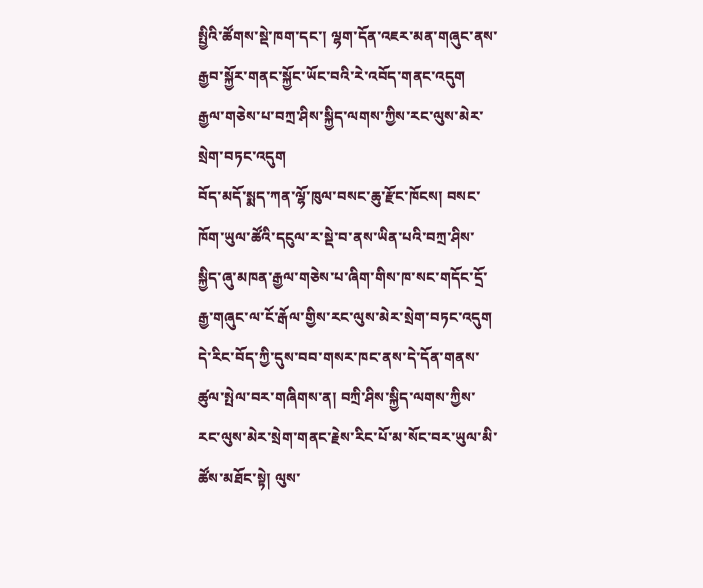སྤྱིའི་ཚོགས་སྡེ་ཁག་དང་། ལྷག་དོན་འཇར་མན་གཞུང་ནས་རྒྱབ་སྐྱོར་གནང་སྐྱོང་ཡོང་བའི་རེ་འབོད་གནང་འདུག
རྒྱལ་གཅེས་པ་བཀྲ་ཤིས་སྐྱིད་ལགས་ཀྱིས་རང་ལུས་མེར་སྲེག་བཏང་འདུག
བོད་མདོ་སྨད་ཀན་ལྷོ་ཁུལ་བསང་ཆུ་རྫོང་ཁོངས། བསང་ཁོག་ཡུལ་ཚོའི་དངུལ་ར་སྡེ་བ་ནས་ཡིན་པའི་བཀྲ་ཤིས་སྐྱིད་ཞུ་མཁན་རྒྱལ་གཅེས་པ་ཞིག་གིས་ཁ་སང་གདོང་དྲོ་རྒྱ་གཞུང་ལ་ངོ་རྒོལ་གྱིས་རང་ལུས་མེར་སྲེག་བཏང་འདུག དེ་རིང་བོད་ཀྱི་དུས་བབ་གསར་ཁང་ནས་དེ་དོན་གནས་ཚུལ་སྤེལ་བར་གཞིགས་ན། བཀྲི་ཤིས་སྐྱིད་ལགས་ཀྱིས་རང་ལུས་མེར་སྲེག་གནང་རྗེས་རིང་པོ་མ་སོང་བར་ཡུལ་མི་ཚོས་མཐོང་སྟེ། ལུས་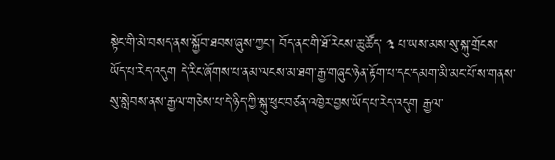སྟེང་གི་མེ་བསད་ནས་སྐྱོབ་ཐབས་ཞུས་ཀྱང་། བོད་ནང་གི་ཐོ་རེངས་ཆུ་ཚོད་ ༣ པ་ཡས་མས་སུ་སྐུ་གྲོངས་ཡོད་པ་རེད་འདུག དེ་རིང་ཞོགས་པ་ནམ་ལངས་མ་ཐག་རྒྱ་གཞུང་ཉེན་རྟོག་པ་དང་དམག་མི་མང་པོ་ས་གནས་སུ་སླེབས་ནས་རྒྱལ་གཅེས་པ་དེ་ཉིད་ཀྱི་སྐུ་ཕུང་བཙན་འཁྱེར་བྱས་ཡོད་པ་རེད་འདུག རྒྱལ་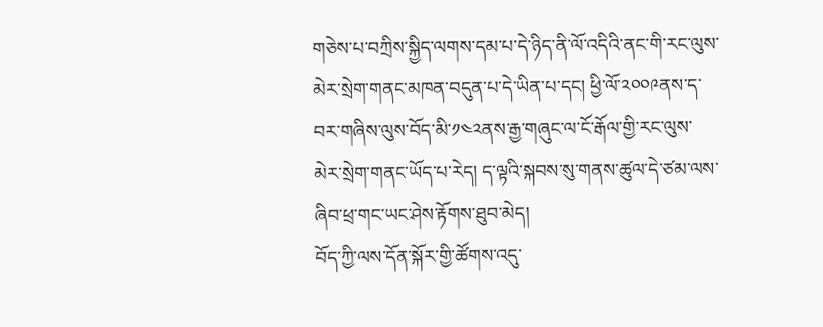གཅེས་པ་བཀྲིས་སྐྱིད་ལགས་དམ་པ་དེ་ཉིད་ནི་ལོ་འདིའི་ནང་གི་རང་ལུས་མེར་སྲེག་གནང་མཁན་བདུན་པ་དེ་ཡིན་པ་དང། ཕྱི་ལོ་༢༠༠༩ནས་ད་བར་གཞིས་ལུས་བོད་མི་༡༤༢ནས་རྒྱ་གཞུང་ལ་ངོ་རྒོལ་གྱི་རང་ལུས་མེར་སྲེག་གནང་ཡོད་པ་རེད། ད་ལྟའི་སྐབས་སུ་གནས་ཚུལ་དེ་ཙམ་ལས་ཞིབ་ཕྲ་གང་ཡང་ཤེས་རྟོགས་ཐུབ་མེད།
བོད་ཀྱི་ལས་དོན་སྐོར་གྱི་ཚོགས་འདུ་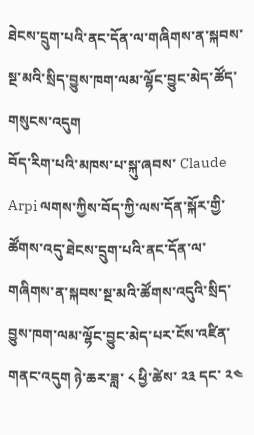ཐེངས་དྲུག་པའི་ནང་དོན་ལ་གཞིགས་ན་སྐབས་སྔ་མའི་སྲིད་བྱུས་ཁག་ལམ་ལྷོང་བྱུང་མེད་ཚོད་གསུངས་འདུག
བོད་རིག་པའི་མཁས་པ་སྐུ་ཞབས་ Claude Arpi ལགས་ཀྱིས་བོད་ཀྱི་ལས་དོན་སྐོར་གྱི་ཚོགས་འདུ་ཐེངས་དྲུག་པའི་ནང་དོན་ལ་གཞིགས་ན་སྐབས་སྔ་མའི་ཚོགས་འདུའི་སྲིད་བྱུས་ཁག་ལམ་ལྷོང་བྱུང་མེད་པར་ངོས་འཛིན་གནང་འདུག ཉེ་ཆར་ཟླ་ ༨ ཕྱི་ཚེས་ ༢༣ དང་ ༢༤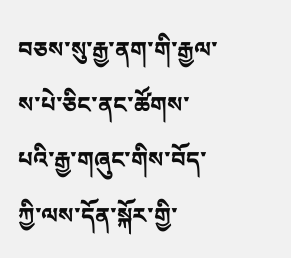བཅས་སུ་རྒྱ་ནག་གི་རྒྱལ་ས་པེ་ཅིང་ནང་ཚོགས་པའི་རྒྱ་གཞུང་གིས་བོད་ཀྱི་ལས་དོན་སྐོར་གྱི་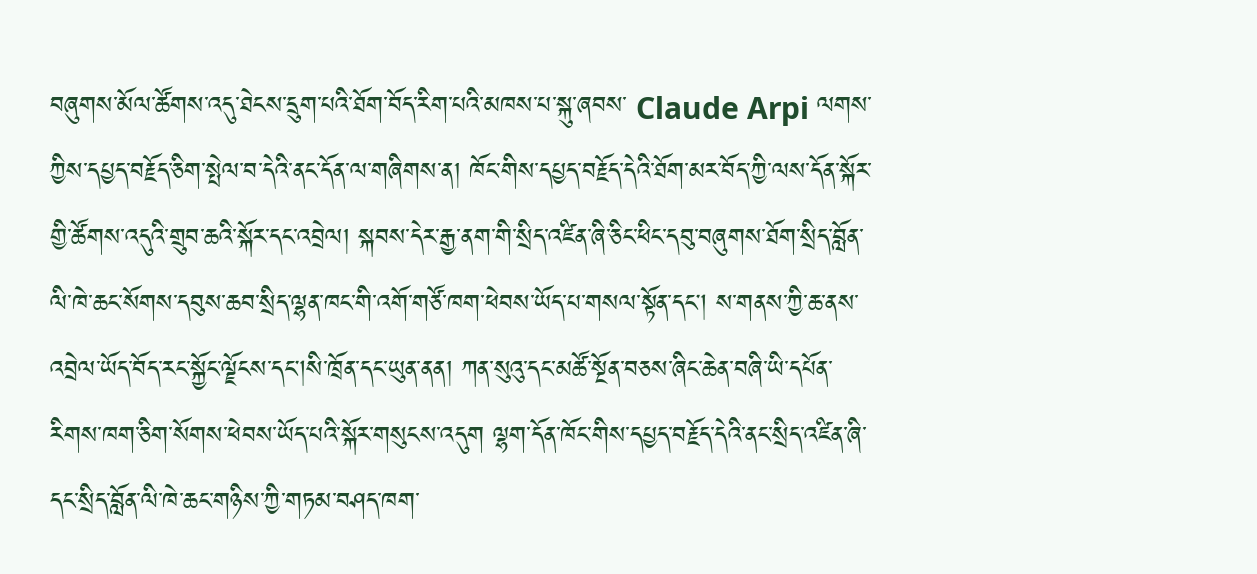བཞུགས་མོལ་ཚོགས་འདུ་ཐེངས་དྲུག་པའི་ཐོག་བོད་རིག་པའི་མཁས་པ་སྐུ་ཞབས་ Claude Arpi ལགས་ཀྱིས་དཔྱད་བརྗོད་ཅིག་སྤེལ་བ་དེའི་ནང་དོན་ལ་གཞིགས་ན། ཁོང་གིས་དཔྱད་བརྗོད་དེའི་ཐོག་མར་བོད་ཀྱི་ལས་དོན་སྐོར་གྱི་ཚོགས་འདུའི་གྲུབ་ཆའི་སྐོར་དང་འབྲེལ། སྐབས་དེར་རྒྱ་ནག་གི་སྲིད་འཛིན་ཞི་ཅིང་ཕིང་དབུ་བཞུགས་ཐོག་སྲིད་བློན་ལི་ཁེ་ཆང་སོགས་དབུས་ཆབ་སྲིད་ལྷན་ཁང་གི་འགོ་གཙོ་ཁག་ཕེབས་ཡོད་པ་གསལ་སྟོན་དང། ས་གནས་ཀྱི་ཆ་ནས་འབྲེལ་ཡོད་བོད་རང་སྐྱོང་ལྗོངས་དང།སི་ཁྲོན་དང་ཡུན་ནན། ཀན་སུའུ་དང་མཚོ་སྔོན་བཅས་ཞིང་ཆེན་བཞི་ཡི་དཔོན་རིགས་ཁག་ཅིག་སོགས་ཕེབས་ཡོད་པའི་སྐོར་གསུངས་འདུག ལྷག་དོན་ཁོང་གིས་དཔྱད་བརྗོད་དེའི་ནང་སྲིད་འཛིན་ཞི་དང་སྲིད་བློན་ལི་ཁེ་ཆང་གཉིས་ཀྱི་གཏམ་བཤད་ཁག་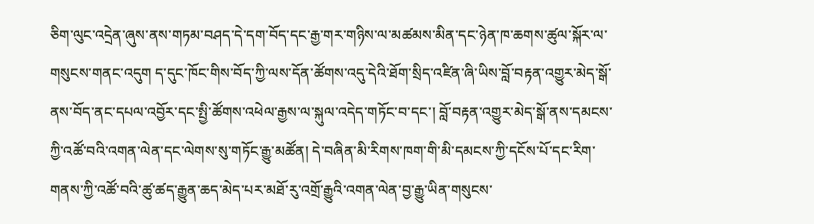ཅིག་ལུང་འདྲེན་ཞུས་ནས་གཏམ་བཤད་དེ་དག་བོད་དང་རྒྱ་གར་གཉིས་ལ་མཚམས་མིན་དང་ཉེན་ཁ་ཆགས་ཚུལ་སྐོར་ལ་གསུངས་གནང་འདུག ད་དུང་ཁོང་གིས་བོད་ཀྱི་ལས་དོན་ཚོགས་འདུ་དེའི་ཐོག་སྲིད་འཛིན་ཞི་ཡིས་བློ་བརྟན་འགྱུར་མེད་སྒོ་ནས་བོད་ནང་དཔལ་འབྱོར་དང་སྤྱི་ཚོགས་འཕེལ་རྒྱས་ལ་སྐུལ་འདེད་གཏོང་བ་དང་། བློ་བརྟན་འགྱུར་མེད་སྒོ་ནས་དམངས་ཀྱི་འཚོ་བའི་འགན་ལེན་དང་ལེགས་སུ་གཏོང་རྒྱུ་མཚོན། དེ་བཞིན་མི་རིགས་ཁག་གི་མི་དམངས་ཀྱི་དངོས་པོ་དང་རིག་གནས་ཀྱི་འཚོ་བའི་ཚུ་ཚད་རྒྱུན་ཆད་མེད་པར་མཐོ་རུ་འགྲོ་རྒྱུའི་འགན་ལེན་བྱ་རྒྱུ་ཡིན་གསུངས་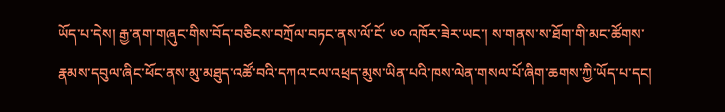ཡོད་པ་དེས། རྒྱ་ནག་གཞུང་གིས་བོད་བཅིངས་བཀྲོལ་བཏང་ནས་ལོ་ངོ་ ༦༠ འཁོར་ཟེར་ཡང་། ས་གནས་ས་ཐོག་གི་མང་ཚོགས་རྣམས་དབུལ་ཞིང་ཕོང་ནས་མུ་མཐུད་འཚོ་བའི་དཀའ་ངལ་འཕྲད་མུས་ཡིན་པའི་ཁས་ལེན་གསལ་པོ་ཞིག་ཆགས་ཀྱི་ཡོད་པ་དང།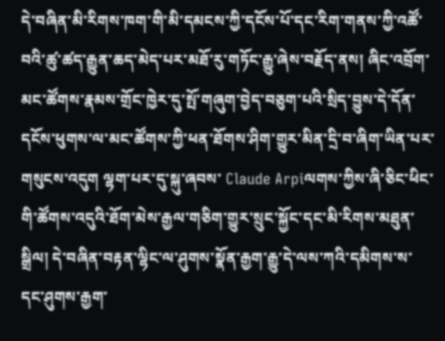དེ་བཞིན་མི་རིགས་ཁག་གི་མི་དམངས་ཀྱི་དངོས་པོ་དང་རིག་གནས་ཀྱི་འཚོ་བའི་ཚུ་ཚད་རྒྱུན་ཆད་མེད་པར་མཐོ་རུ་གཏོང་རྒྱུ་ཞེས་བརྗོད་ནས། ཞིང་འབྲོག་མང་ཚོགས་རྣམས་གྲོང་ཁྱེར་དུ་སྤོ་གཞུག་བྱེད་བཅུག་པའི་སྲིད་བྱུས་དེ་དོན་དངོས་ཕུགས་ལ་མང་ཚོགས་ཀྱི་ཕན་ཐོགས་ཤིག་གྱུར་མིན་དྲི་བ་ཞིག་ཡིན་པར་གསུངས་འདུག ལྷག་པར་དུ་སྐུ་ཞབས་ Claude Arpiལགས་ཀྱིས་ཞི་ཅིང་ཕིང་གི་ཚོགས་འདུའི་ཐོག་མེས་རྒྱལ་གཅིག་གྱུར་སྲུང་སྐྱོང་དང་མི་རིགས་མཐུན་སྒྲིལ། དེ་བཞིན་བརྟན་ལྷིང་ལ་ཤུགས་སྣོན་རྒྱག་རྒྱུ་དེ་ལས་ཀའི་དམིགས་ས་དང་ཤུགས་རྒྱག་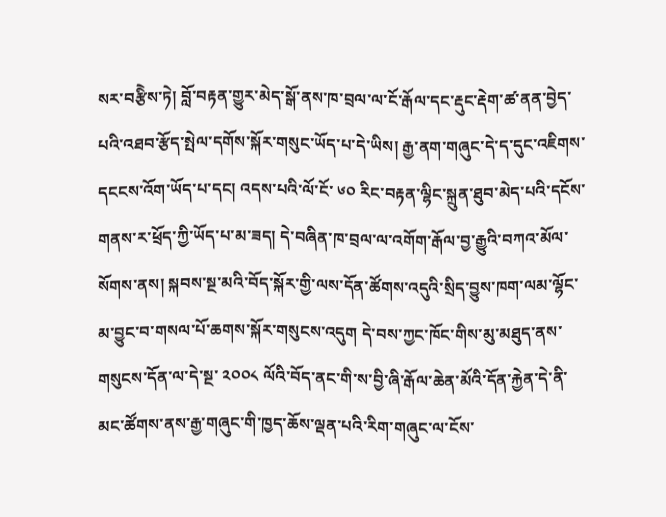སར་བརྩིེས་ཏེ། བློ་བརྟན་གྱུར་མེད་སྒོ་ནས་ཁ་བྲལ་ལ་ངོ་རྒོལ་དང་རྡུང་རྡེག་ཚ་ནན་བྱེད་པའི་འཐབ་རྩོད་སྤེལ་དགོས་སྐོར་གསུང་ཡོད་པ་དེ་ཡིས། རྒྱ་ནག་གཞུང་དེ་ད་དུང་འཇིགས་དངངས་འོག་ཡོད་པ་དང། འདས་པའི་ལོ་ངོ་ ༦༠ རིང་བརྟན་ལྷིང་སྐྲུན་ཐུབ་མེད་པའི་དངོས་གནས་ར་ཕྲོད་ཀྱི་ཡོད་པ་མ་ཟད། དེ་བཞིན་ཁ་བྲལ་ལ་འགོག་རྒོལ་བྱ་རྒྱུའི་བཀའ་མོལ་སོགས་ནས། སྐབས་སྔ་མའི་བོད་སྐོར་གྱི་ལས་དོན་ཚོགས་འདུའི་སྲིད་བྱུས་ཁག་ལམ་ལྷོང་མ་བྱུང་བ་གསལ་པོ་ཆགས་སྐོར་གསུངས་འདུག དེ་བས་ཀྱང་ཁོང་གིས་མུ་མཐུད་ནས་གསུངས་དོན་ལ་དེ་སྔ་ ༢༠༠༨ ལོའི་བོད་ནང་གི་ས་བྱི་ཞི་རྒོལ་ཆེན་མོའི་དོན་རྐྱེན་དེ་ནི་མང་ཚོགས་ནས་རྒྱ་གཞུང་གི་ཁྱད་ཆོས་ལྡན་པའི་རིག་གཞུང་ལ་ངོས་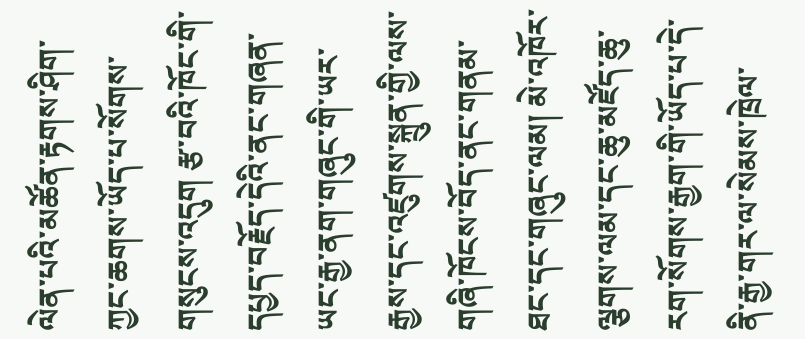ལེན་པའི་མཚོན་རྟགས་ཤིག་ཀྱང་ཆགས་ཡོད་པ་སོགས་གསུངས་འདུག རྩ་བའི་ཁོང་གི་དཔྱད་བརྗོད་དེའི་ནང་གཞན་ཡང་རྒྱ་ནག་གཞུང་གི་ཡར་རྒྱས་དང་འཛུགས་སྐྲུན་གྱི་ལས་གཞི་ཁོངས་བོད་ནང་གནམ་ཐང་དང་གཞུང་ལམ། མེ་འཁོར་ལྕགས་ལམ་དང་ཆུ་མཛོད་ཆུ་རག་སོགས་རྒྱག་གི་ཡོད་པ་དེ་ནི་རྒྱ་གར་ལ་སེམས་ཁྲེལ་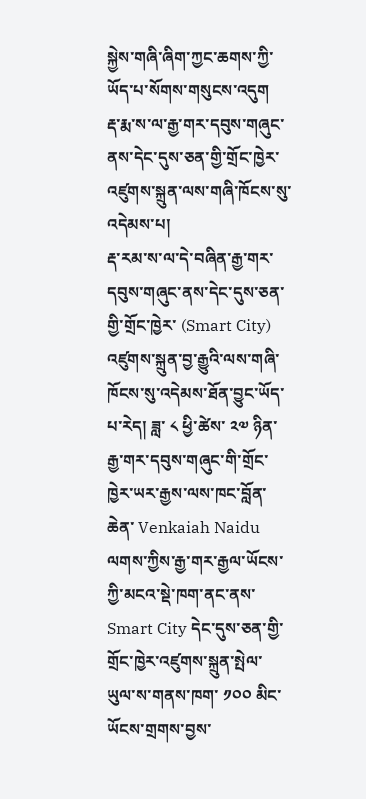སྐྱེས་གཞི་ཞིག་ཀྱང་ཆགས་ཀྱི་ཡོད་པ་སོགས་གསུངས་འདུག
རྡ་རྨ་ས་ལ་རྒྱ་གར་དབུས་གཞུང་ནས་དེང་དུས་ཅན་གྱི་གྲོང་ཁྱེར་འཛུགས་སྐྲུན་ལས་གཞི་ཁོངས་སུ་འདེམས་པ།
རྡ་རམ་ས་ལ་དེ་བཞིན་རྒྱ་གར་དབུས་གཞུང་ནས་དེང་དུས་ཅན་གྱི་གྲོང་ཁྱེར་ (Smart City) འཛུགས་སྐྲུན་བྱ་རྒྱུའི་ལས་གཞི་ཁོངས་སུ་འདེམས་ཐོན་བྱུང་ཡོད་པ་རེད། ཟླ་ ༨ ཕྱི་ཚེས་ ༢༧ ཉིན་རྒྱ་གར་དབུས་གཞུང་གི་གྲོང་ཁྱེར་ཡར་རྒྱས་ལས་ཁང་བློན་ཆེན་ Venkaiah Naidu ལགས་ཀྱིས་རྒྱ་གར་རྒྱལ་ཡོངས་ཀྱི་མངའ་སྡེ་ཁག་ནང་ནས་ Smart City དེང་དུས་ཅན་གྱི་གྲོང་ཁྱེར་འཛུགས་སྐྲུན་སྤེལ་ཡུལ་ས་གནས་ཁག་ ༡༠༠ མིང་ཡོངས་གྲགས་བྱས་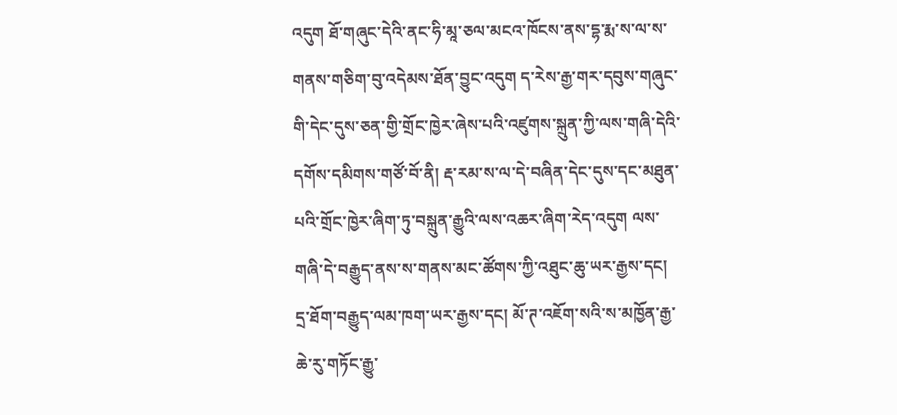འདུག ཐོ་གཞུང་དེའི་ནང་ཧི་མཱ་ཅལ་མངའ་ཁོངས་ནས་དྷ་རྨ་ས་ལ་ས་གནས་གཅིག་བུ་འདེམས་ཐོན་བྱུང་འདུག ད་རེས་རྒྱ་གར་དབུས་གཞུང་གི་དེང་དུས་ཅན་གྱི་གྲོང་ཁྱེར་ཞེས་པའི་འཛུགས་སྐྲུན་ཀྱི་ལས་གཞི་དེའི་དགོས་དམིགས་གཙོ་བོ་ནི། རྡ་རམ་ས་ལ་དེ་བཞིན་དེང་དུས་དང་མཐུན་པའི་གྲོང་ཁྱེར་ཞིག་ཏུ་བསྐྲུན་རྒྱུའི་ལས་འཆར་ཞིག་རེད་འདུག ལས་གཞི་དེ་བརྒྱུད་ནས་ས་གནས་མང་ཚོགས་ཀྱི་འཐུང་ཆུ་ཡར་རྒྱས་དང། དྲ་ཐོག་བརྒྱུད་ལམ་ཁག་ཡར་རྒྱས་དང། མོ་ཊ་འཇོག་སའི་ས་མཁྱོན་རྒྱ་ཆེ་རུ་གཏོང་རྒྱུ་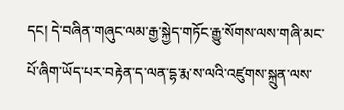དང། དེ་བཞིན་གཞུང་ལམ་རྒྱ་སྐྱེད་གཏོང་རྒྱུ་སོགས་ལས་གཞི་མང་པོ་ཞིག་ཡོད་པར་བརྟེན་ད་ལན་དྷ་རྨ་ས་ལའི་འཛུགས་སྐྲུན་ལས་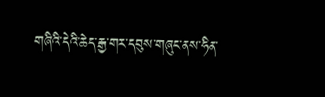གཞིའི་དེའི་ཆེད་རྒྱ་གར་དབུས་གཞུང་ནས་ཧིན་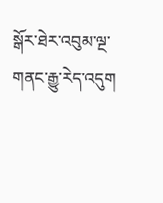སྒོར་ཐེར་འབུམ་ལྔ་གནང་རྒྱུ་རེད་འདུག